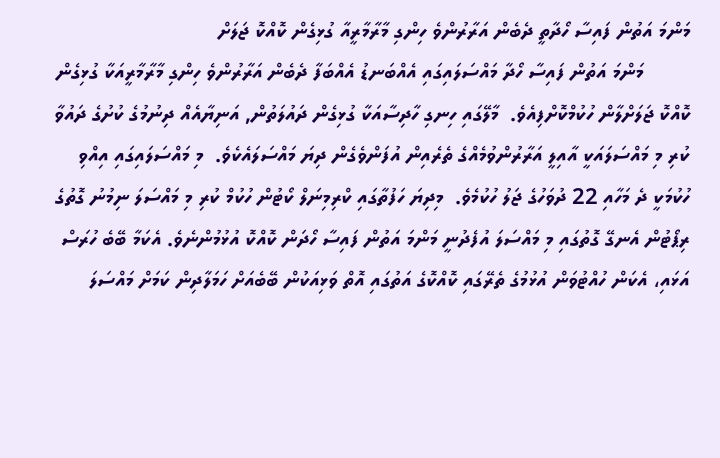މަންމަ އަތުން ފައިސާ ހޯދާތީ ދެބެން އަރާރުންވެ ހިންގި މާރާމާރީއާ ގުޅިގެން ކޮއްކޮ ޖަލަށް
        މަންމަ އަތުން ފައިސާ ހޯދާ މައްސަލައިގައި އެއްބަނޑު އެއްބަފާ ދެބެން އަރާރުންވެ ހިންގި މާރާމާރީއަކާ ގުޅިގެން ކޮއްކޮ ޖަލަށްލާން ހުކުމްކޮށްފިއެވެ.  މާލޭގައި ހިނގި ހާދިސާއަކާ ގުޅިގެން ދައުލަތުން, އަނިޔާއެއް ދިނުމުގެ ކުށުގެ ދައުވާ ކުރި މި މައްސަލައަކީ އާއިލީ އަރާރުންވުމެއްގެ ތެރެއިން އުފަންވެގެން ދިޔަ މައްސަލައެކެވެ.  މި މައްސަލައިގައި އިއްވި ހުކުމަކީ ދެ މަހާއި 22 ދުވަހުގެ ޖަލު ހުކުމެވެ.  މިދިޔަ ހަފުތާގައި ކްރިމިނަލް ކޯޓުން ހުކުމް ކުރި މި މައްސަލަ ނިމުނު ގޮތުގެ ރިޕޯޓުން އެނގޭ ގޮތުގައި މި މައްސަލަ އުފެދުނީ މަންމަ އަތުން ފައިސާ ހޯދަން ކޮއްކޮ އުޅުމުންނެވެ. އެކަމާ ބޭބެ ހުރަސް އަޅައި، އެކަން ހުއްޓުވަން އުޅުމުގެ ތެރޭގައި ކޮއްކޮގެ އަތުގައި އޮތް ވަޅިއަކުން ބޭބެއަށް ހަމަލާދިން ކަމަށް މައްސަލަ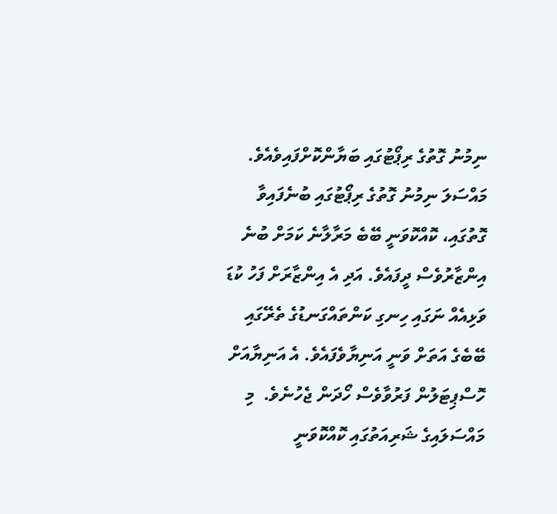ނިމުނު ގޮތުގެ ރިޕޯޓުގައި ބަޔާންކޮށްފައިވެއެވެ.  މައްސަލަ ނިމުނު ގޮތުގެ ރިޕޯޓުގައި ބުނެފައިވާ ގޮތުގައި، ކޮއްކޮވަނީ ބޭބެ މަރާލާނެ ކަމަށް ބުނެ އިންޒާރުވެސް ދީފައެވެ. އަދި އެ އިންޒާރަށް ފަހު ކުޑަ ވަޅިއެއް ނަގައި ހިނގި ކަންތައްގަނޑުގެ ތެރޭގައި ބޭބެގެ އަތަށް ވަނީ އަނިޔާވެފައެވެ. އެ އަނިޔާއަށް ހޮސްޕިޓަލުން ފަރުވާވެސް ހޯދަން ޖެހުނެވެ.  މި މައްސަލައިގެ ޝަރިއަތުގައި ކޮއްކޮވަނީ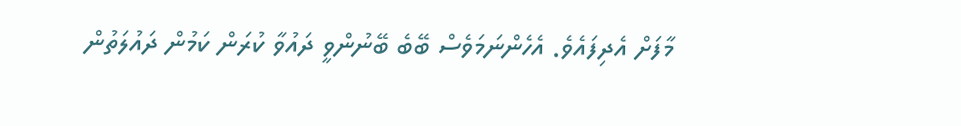މާފަށް އެދިފައެވެ. އެހެންނަމަވެސް ބޭބެ ބޭނުންވީ ދައުވާ ކުރަން ކަމުން ދައުލަތުން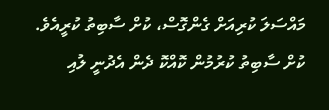މައްސަލަ ކުރިއަށް ގެންގޮސް، ކުށް ސާބިތު ކުރީއެވެ.  ކުށް ސާބިތު ކުރުމުން ކޮއްކޮ ދެން އެދުނީ ލުއި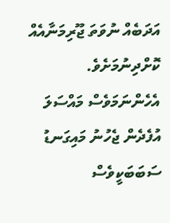އަދަބެއް ނުވަތަ ޖޫރިމަނާއެއް ކޮށްދިނުމަށެވެ. އެހެންނަމަވެސް މައްސަލަ އުފެދެން ޖެހުނު މައިގަނޑު ސަބަބަކީވެސް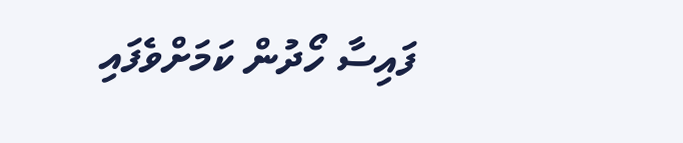ފައިސާ ހޯދުން ކަމަށްވެފައި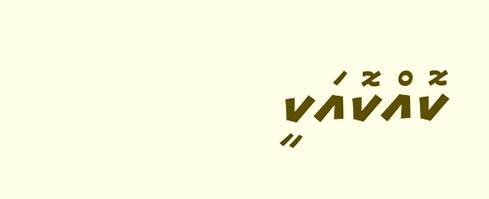ކޮއްކޮއަކީ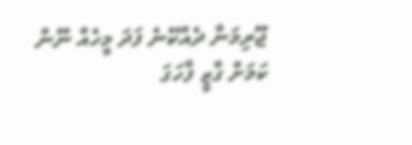ޖޫރިމަނާ ދެއްކޭނެ ފަދަ މީހެއް ނޫން ކަމަށް ގާޒީ ފާހަގަ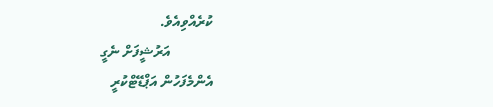ކުރެއްވިއެވެ.
            އަރުޝީފަށް ނެގީ
އެންމެފަހުން އަޕްޑޭޓްކުރީ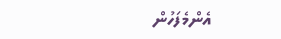އެންމެފަހުން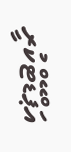އަޕްޑޭޓްކުރީ